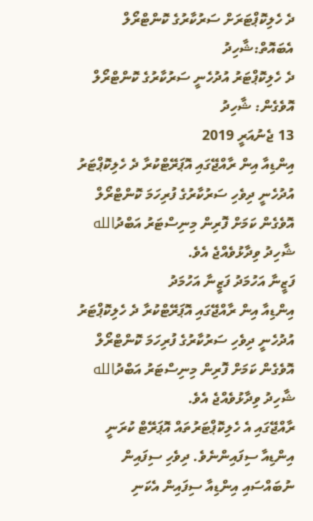ދެ ހެލިކޮޕްޓަރަށް ސަރުކާރުގެ ކޮންޓްރޯލް އެބައޮތް:ޝާހިދު
ދެ ހެލިކޮޕްޓަރު އުދުހެނީ ސަރުކާރުގެ ކޮންޓްރޯލް އޮވެގެން: ޝާހިދު
13 ޖެނުއަރީ 2019
އިންޑިއާ އިން ރާއްޖޭގައި އޮޕަރޭޓްކުރާ ދެ ހެލިކޮޕްޓަރު އުދުހެނީ ދިވެހި ސަރުކާރުގެ ފުރިހަމަ ކޮންޓްރޯލް އޮވެގެން ކަމަށް ފޮރިން މިނިސްޓަރު އަބްދުالله ޝާހިދު ވިދާޅުވެއްޖެ އެވެ.
ފަޒީނާ އަހުމަދު ފަޒީނާ އަހުމަދު
އިންޑިއާ އިން ރާއްޖޭގައި އޮޕަރޭޓްކުރާ ދެ ހެލިކޮޕްޓަރު އުދުހެނީ ދިވެހި ސަރުކާރުގެ ފުރިހަމަ ކޮންޓްރޯލް އޮވެގެން ކަމަށް ފޮރިން މިނިސްޓަރު އަބްދުالله ޝާހިދު ވިދާޅުވެއްޖެ އެވެ.
ރާއްޖޭގައި އެ ހެލިކޮޕްޓަރުތައް އޮޕަރޭޓް ކުރަނީ އިންޑިއާ ސިފައިންނެވެ. ދިވެހި ސިފައިން ނުބައްސައި އިންޑިއާ ސިފައިން އެކަނި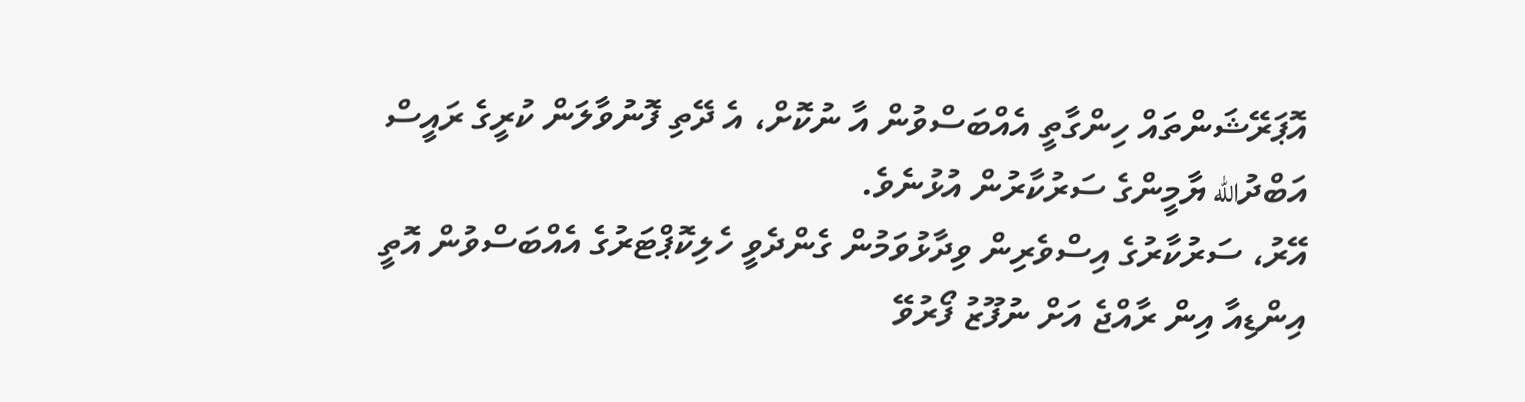އޮޕަރޭޝަންތައް ހިންގާތީ އެއްބަސްވުން އާ ނުކޮށް، އެ ދޭތި ފޮނުވާލަން ކުރީގެ ރައީސް އަބްދުالله ޔާމީންގެ ސަރުކާރުން އުޅުނެވެ.
އޭރު، ސަރުކާރުގެ އިސްވެރިން ވިދާޅުވަމުން ގެންދެވީ ހެލިކޮޕްޓަރުގެ އެއްބަސްވުން އޮތީ އިންޑިއާ އިން ރާއްޖެ އަށް ނުފޫޒު ފޯރުވޭ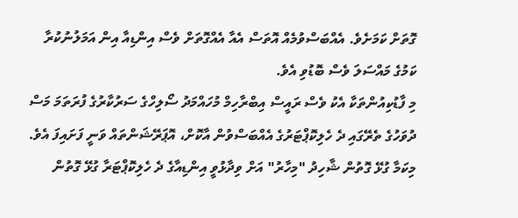ގޮތަށް ކަމަށެވެ. އެއްބަސްވުމެއް އޮތަސް އެއާ އެއްގޮތަށް ވެސް އިންޑިއާ އިން އަމަލުނުކުރާ ކަމުގެ މައްސަލަ ވެސް ބޮޑުވި އެވެ.
މި ފާޑުކިއުންތަކާ އެކު ވެސް ރައީސް އިބްރާހިމް މުހައްމަދު ސޯލިހްގެ ސަރުކާރުގެ ފުރަތަމަ މަސް ދުވަހުގެ ތެރޭގައި ދެ ހެލިކޮޕްޓަރުގެ އެއްބަސްވުން އާކޮށް، އޮޕަރޭޝަންތައް ވަނީ ފަށައިފަ އެވެ.
މިކަމާ ގުޅޭ ގޮތުން ޝާހިދު "މިހާރު" އަށް ވިދާޅުވީ އިންޑިއާގެ ދެ ހެލިކޮޕްޓަރާ ގުޅޭ ގޮތުން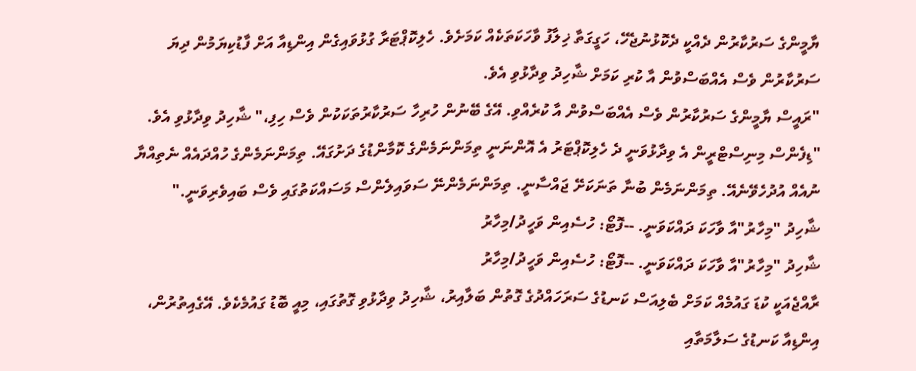ޔާމީންގެ ސަރުކާރުން ދެއްކީ ދެކޮޅުނުޖެހޭ، ހަގީގަތާ ޚިލާފު ވާހަކަތަކެއް ކަމަށެވެ. ހެލިކޮޕްޓަރާ ގުޅުވައިގެން އިންޑިއާ އަށް ފާޑުކިޔަމުން ދިޔަ ސަރުކާރުން ވެސް އެއްބަސްވުން އާ ކުރި ކަމަށް ޝާހިދު ވިދާޅުވި އެވެ.
"ރައީސް ޔާމީންގެ ސަރުކާރުން ވެސް އެއްބަސްވުން އާ ކުރެއްވި. އޭގެ ބޭނުން ހުރިހާ ސަރުކާރުތަކަކުން ވެސް ހިފި،" ޝާހިދު ވިދާޅުވި އެވެ.
"ޑިފެންސް މިނިސްޓްރީން އެ ވިދާޅުވަނީ ދެ ހެލިކޮޕްޓަރު އެ އޮންނަނީ ތިމަންނަމެންގެ ކޮމާންޑުގެ ދަށުގައޭ. ތިމަންނަމެންގެ ހުއްދައެއް ނެތިއްޔާ ނުއެއް އުދުހެވޭނެއޭ. ތިމަންނަމެން ބުނާ ތަނަކަށޭ ޖައްސާނީ. ތިމަންނަމެންނޭ ސަވައިލެންސް މަސައްކަތުގައި ވެސް ބައިވެރިވަނީ."
ޝާހިދު "މިހާރު"އާ ވާހަކަ ދައްކަވަނީ. --ފޮޓޯ: ހުސެއިން ވަހީދު/މިހާރު
ޝާހިދު "މިހާރު"އާ ވާހަކަ ދައްކަވަނީ. --ފޮޓޯ: ހުސެއިން ވަހީދު/މިހާރު
ރާއްޖެއަކީ ކުޑަ ގައުމެއް ކަމަށް ބެލިއަސް ކަނޑުގެ ސަރަހައްދުގެ ގޮތުން ބަލާއިރު، ޝާހިދު ވިދާޅުވި ގޮތުގައި، މިއީ ބޮޑު ގައުމެކެވެ. އޭގެއިތުރުން، އިންޑިއާ ކަނޑުގެ ސަލާމަތާއި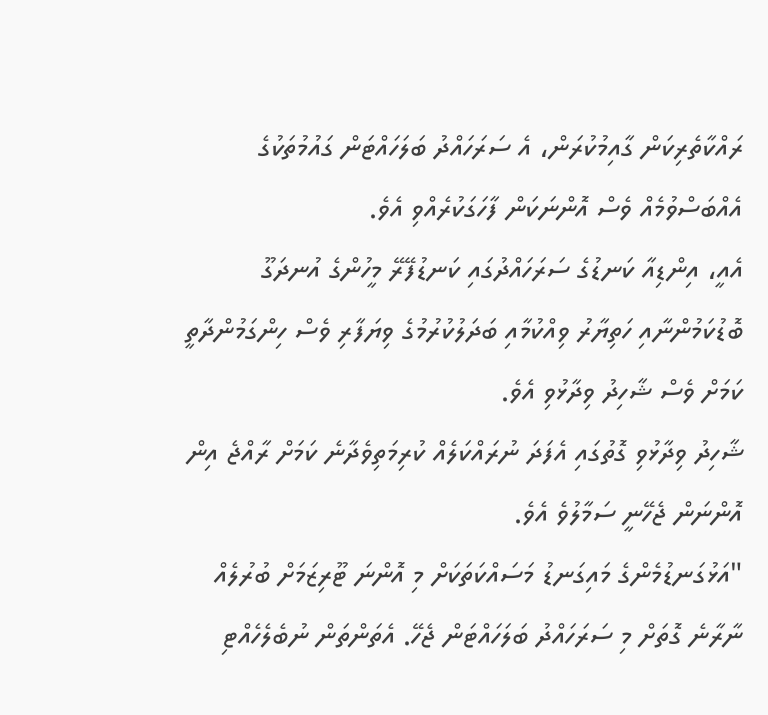ރައްކާތެރިކަން ގާއިމުކުރަން، އެ ސަރަހައްދު ބަލަހައްޓަން ގައުމުތަކުގެ އެއްބަސްވުމެއް ވެސް އޮންނަކަން ފާހަގަކުރެއްވި އެވެ.
އެއީ، އިންޑިއާ ކަނޑުގެ ސަރަހައްދުގައި ކަނޑުފޭރޭ މީހުންގެ އުނދަގޫ ބޮޑުކަމުންނާއި ހަތިޔާރު ވިއްކުމާއި ބަދަލުކުރުމުގެ ވިޔަފާރި ވެސް ހިންގަމުންދާތީ ކަމަށް ވެސް ޝާހިދު ވިދާޅުވި އެވެ.
ޝާހިދު ވިދާޅުވި ގޮތުގައި އެފަދަ ނުރައްކަލެއް ކުރިމަތިވެދާނެ ކަމަށް ރާއްޖެ އިން އޮންނަން ޖެހޭނީ ސަމާލުވެ އެވެ.
"އަޅުގަނޑުމެންގެ މައިގަނޑު މަސައްކަތަކަށް މި އޮންނަ ޓޫރިޒަމަށް ބުރުލެއް ނާރާނެ ގޮތަށް މި ސަރަހައްދު ބަލަހައްޓަން ޖެހޭ. އެތަންތަން ނުބެލެހެއްޓި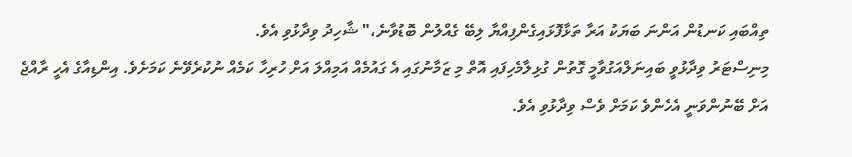ތިއްބައި ކަނޑުން އަންނަ ބަޔަކު އަރާ ތަޅާފޮޅައިގެންފިއްޔާ ލިބޭ ގެއްލުން ބޮޑުވާނެ،" ޝާހިދު ވިދާޅުވި އެވެ.
މިނިސްޓަރު ވިދާޅުވީ ބައިނަލްއަގުވާމީ ގޮތުން ގުޅިލާމެހިފައި އޮތް މި ޒަމާނުގައި އެ ގައުމެއް އަމިއްލަ އަށް ހުރިހާ ކަމެއް ނުކުރެވޭނެ ކަމަށެވެ. އިންޑިއާގެ އެހީ ރާއްޖެ އަށް ބޭނުންވަނީ އެހެންވެ ކަމަށް ވެސް ވިދާޅުވި އެވެ.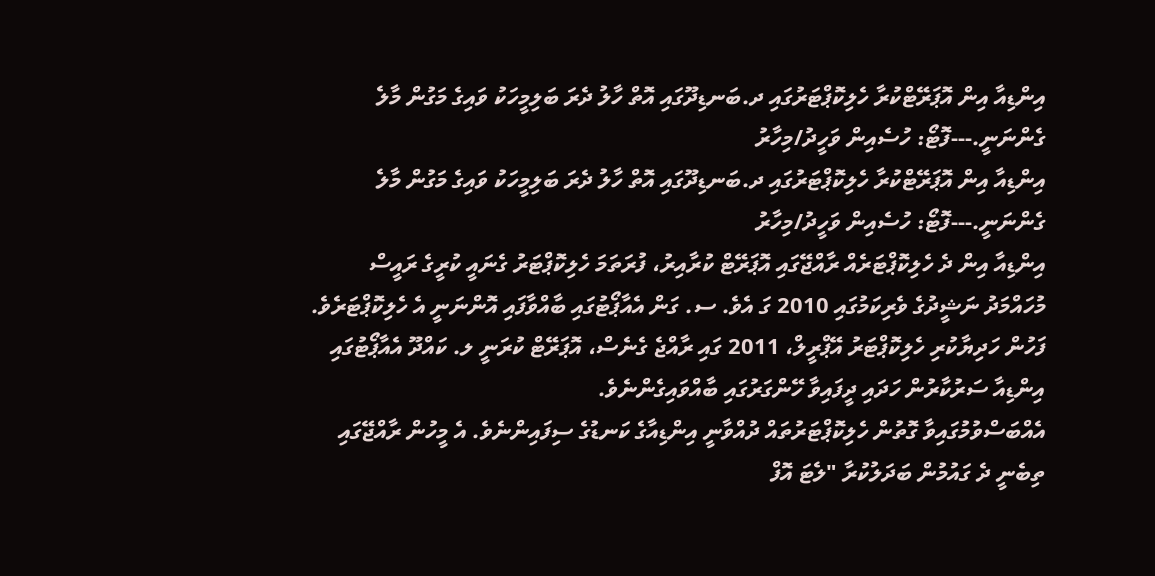އިންޑިއާ އިން އޮޕަރޭޓްކުރާ ހެލިކޮޕްޓަރުގައި ދ.ބަނޑިދޫގައި އޮތް ހާލު ދެރަ ބަލިމީހަކު ވައިގެ މަގުން މާލެ ގެންނަނީ.---ފޮޓޯ: ހުސެއިން ވަހީދު/މިހާރު
އިންޑިއާ އިން އޮޕަރޭޓްކުރާ ހެލިކޮޕްޓަރުގައި ދ.ބަނޑިދޫގައި އޮތް ހާލު ދެރަ ބަލިމީހަކު ވައިގެ މަގުން މާލެ ގެންނަނީ.---ފޮޓޯ: ހުސެއިން ވަހީދު/މިހާރު
އިންޑިއާ އިން ދެ ހެލިކޮޕްޓަރެއް ރާއްޖޭގައި އޮޕަރޭޓް ކުރާއިރު، ފުރަތަމަ ހެލިކޮޕްޓަރު ގެނައީ ކުރީގެ ރައީސް މުހައްމަދު ނަޝީދުގެ ވެރިކަމުގައި 2010 ގަ އެވެ. ސ. ގަން އެއާޕޯޓުގައި ބާއްވާފައި އޮންނަނީ އެ ހެލިކޮޕްޓަރެވެ. ފަހުން ހަދިޔާކުރި ހެލިކޮޕްޓަރު އޭޕްރީލް، 2011 ގައި ރާއްޖެ ގެނެސް، އޮޕަރޭޓް ކުރަނީ ލ. ކައްދޫ އެއާޕޯޓުގައި އިންޑިއާ ސަރުކާރުން ހަދައި ދީފައިވާ ހޭންގަރުގައި ބާއްވައިގެންނެވެ.
އެއްބަސްވުމުގައިވާ ގޮތުން ހެލިކޮޕްޓަރުތައް ދުއްވާނީ އިންޑިއާގެ ކަނޑުގެ ސިފައިންނެވެ. އެ މީހުން ރާއްޖޭގައި ތިބެނީ ދެ ގައުމުން ބަދަލުކުރާ "ލެޓަ އޮފް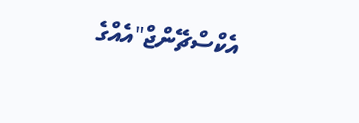އެކްސްޗޭންޖް"އެއްގެ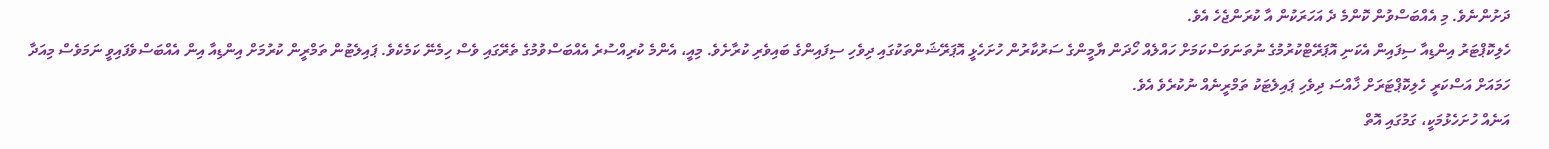ދަށުންނެވެ. މި އެއްބަސްވުން ކޮންމެ ދެ އަހަރަކުން އާ ކުރަންޖެހެ އެވެ.
ހެލިކޮޕްޓަރު އިންޑިއާ ސިފައިން އެކަނި އޮޕަރޭޓްކުރުމުގެ ނުތަނަވަސްކަމަށް ހައްލެއް ހޯދަން ޔާމީންގެ ސަރުކާރުން ހުށަހެޅީ އޮޕަރޭޝަންތަކުގައި ދިވެހި ސިފައިންގެ ބައިވެރި ކުރާށެވެ. މިއީ، އެންމެ ކުރިއްސުރެ އެއްބަސްވުމުގެ ތެރޭގައި ވެސް ހިމެނޭ ކަމެކެވެ. ޕައިލެޓުން ތަމްރީން ކުރުމަށް އިންޑިއާ އިން އެއްބަސްވެފައިވީ ނަމަވެސް މިއަދާ ހަމައަށް އަސްކަރީ ހެލިކޮޕްޓަރަށް ޚާއްސަ ދިވެހި ޕައިލެޓަކު ތަމްރީނެއް ނުކުރެވެ އެވެ.
އަނެއް ހުށަހެޅުމަކީ، ގަމުގައި އޮތް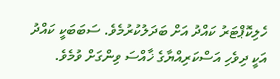ހެލިކޮޕްޓަރު ކައްދު އަށް ބަދަލުކުރުމެވެ. ސަބަބަކީ ކައްދު އަކީ ދިވެހި އަސްކަރިއްޔާގެ ޚާއްސަ ވިންގަށް ވުމެވެ.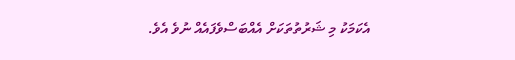އެކަމަކު މި ޝަރުތުތަކަށް އެއްބަސްވެފައެއް ނުވެ އެވެ.